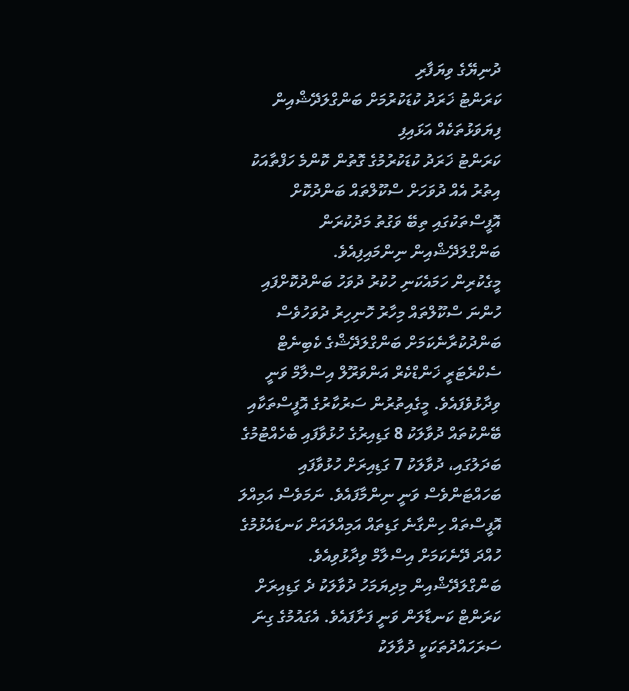ދުނިޔޭގެ ވިޔަފާރި
ކަރަންޓު ޚަރަދު ކުޑަކުރުމަށް ބަންގްލަދޭޝްއިން ފިޔަވަޅުތަކެއް އަޅައިފި
ކަރަންޓު ޚަރަދު ކުޑަކުރުމުގެ ގޮތުން ކޮންމެ ހަފްތާއަކު އިތުރު އެއް ދުވަހަށް ސްކޫލްތައް ބަންދުކޮށް އޮފީސްތަކުގައި ތިބޭ ވަގުތު މަދުކުރަން ބަންގްލަދޭޝްއިން ނިންމައިފިއެވެ.
މީގެކުރިން ހަމައެކަނި ހުކުރު ދުވަހު ބަންދުކޮށްފައި ހުންނަ ސްކޫލްތައް މިހާރު ހޮނިހިރު ދުވަހުވެސް ބަންދުކުރާނެކަމަށް ބަންގްލަދޭޝްގެ ކެބިނެޓް ސެކްރެޓަރީ ޚަންޑްކެރް އަންވަރޫލް އިސްލާމް ވަނީ ވިދާޅުވެފައެވެ. މީގެއިތުރުން ސަރުކާރުގެ އޮފީސްތަކާއި ބޭންކުތައް ދުވާލަކު 8 ގަޑިއިރުގެ ހުޅުވާފައި ބެހެއްޓުމުގެ ބަދަލުގައި، ދުވާލަކު 7 ގަޑިއިރަށް ހުޅުވާފައި ބަހައްޓަންވެސް ވަނީ ނިންމާފައެވެ. ނަމަވެސް އަމިއްލަ އޮފީސްތައް ހިންގާނެ ގަޑިތައް އަމިއްލައަށް ކަނޑައެޅުމުގެ ހުއްދަ ދޭނެކަމަށް އިސްލާމް ވިދާޅުވިއެވެ. ބަންގްލަދޭޝްއިން މިދިޔަމަހު ދުވާލަކު ދެ ގަޑިއިރަށް ކަރަންޓް ކަނޑާލަން ވަނީ ފަށާފައެވެ. އެގައުމުގެ ގިނަ ސަރަހައްދުތަކަކީ ދުވާލަކު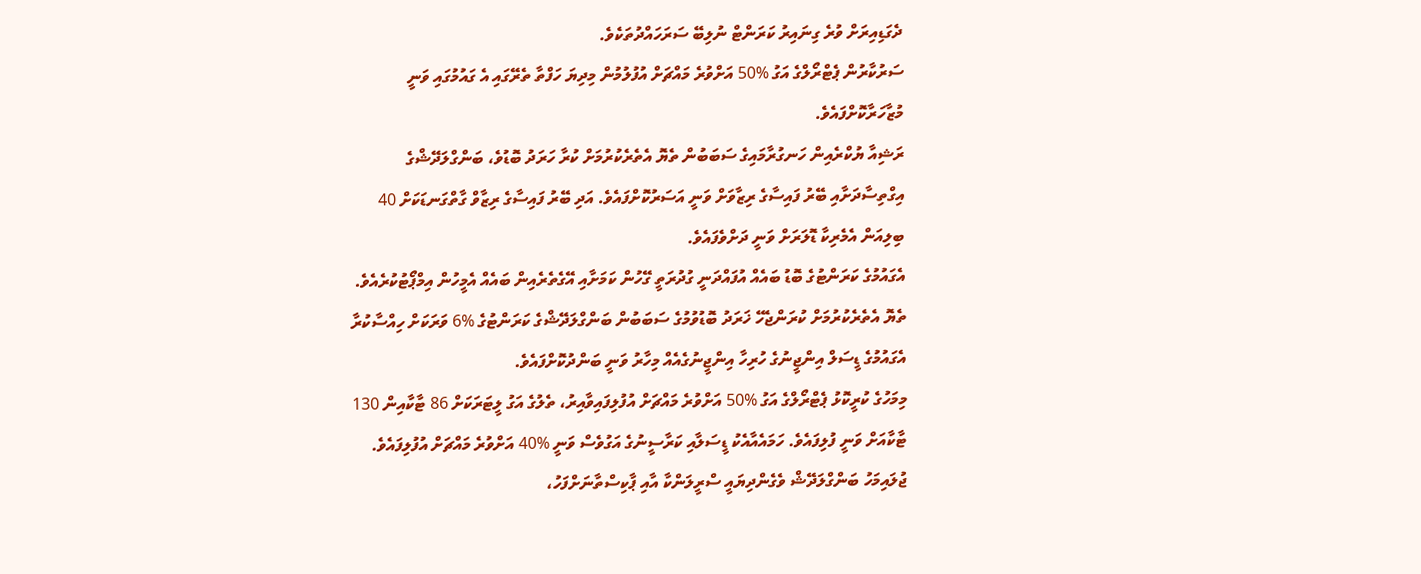ދެގަޑިއިރަށް ވުރެ ގިނައިރު ކަރަންޓް ނުލިބޭ ސަރަހައްދުތަކެވެ.
ސަރުކާރުން ޕެޓްރޯލްގެ އަގު %50 އަށްވުރެ މައްޗަށް އުފުލުމުން މިދިޔަ ހަފްތާ ތެރޭގައި އެ ގައުމުގައި ވަނީ މުޒާހަރާކޮށްފައެވެ.
ރަޝިއާ ޔުކްރެއިން ހަނގުރާމައިގެ ސަބަބުން ތެޔޮ އެތެރެކުރުމަށް ކުރާ ހަރަދު ބޮޑުވެ، ބަންގްލަދޭޝްގެ އިގްތިސާދަށާއި ބޭރު ފައިސާގެ ރިޒާވަށް ވަނީ އަސަރުކޮށްފައެވެ. އަދި ބޭރު ފައިސާގެ ރިޒާވް ގާތްގަނޑަކަށް 40 ބިލިއަން އެމެރިކާ ޑޮލަރަށް ވަނީ ދަށްވެފައެވެ.
އެގައުމުގެ ކަރަންޓުގެ ބޮޑު ބައެއް އުފައްދަނީ ގުދުރަތީ ގޭހުން ކަމަށާއި އޭގެތެރެއިން ބައެއް އެމީހުން އިމްޕޯޓުކުރެއެވެ.
ތެޔޮ އެތެރެކުރުމަށް ކުރަންޖެހޭ ޚަރަދު ބޮޑުވުމުގެ ސަބަބުން ބަންގްލަދޭޝްގެ ކަރަންޓުގެ %6 ވަރަކަށް ހިއްސާކުރާ އެގައުމުގެ ޑީސަލް އިންޖީނުގެ ހުރިހާ އިންޖީނުގެއެއް މިހާރު ވަނީ ބަންދުކޮށްފައެވެ.
މިމަހުގެ ކުރީކޮޅު ޕެޓްރޯލްގެ އަގު %50 އަށްވުރެ މައްޗަށް އުފުލިފައިވާއިރު، ތެލުގެ އަގު ލީޓަރަކަށް 86 ޓާކާއިން 130 ޓާކާއަށް ވަނީ ފުލިފައެވެ. ހަމައެއާއެކު ޑީސަލާއި ކަރާސީނުގެ އަގުވެސް ވަނީ %40 އަށްވުރެ މައްޗަށް އުފުލިފައެވެ.
ޖުލައިމަހު ބަންގްލަދޭޝް ވެގެންދިޔައީ ސްރީލަންކާ އާއި ޕާކިސްތާނަށްފަހު،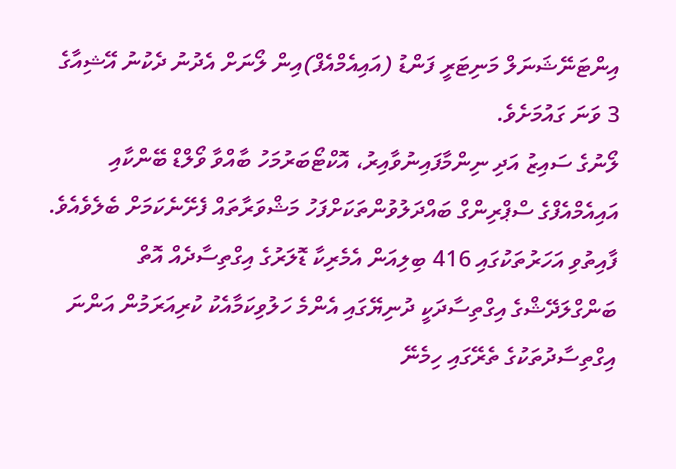އިންޓަނޭޝަނަލް މަނިޓަރީ ފަންޑު (އައިއެމްއެފް)އިން ލޯނަށް އެދުނު ދެކުނު އޭޝިއާގެ 3 ވަނަ ގައުމަށެވެ.
ލޯނުގެ ސައިޒު އަދި ނިންމާފައިނުވާއިރު، އޮކްޓޯބަރުމަހު ބާއްވާ ވޯލްޑް ބޭންކާއި އައިއެމްއެފްގެ ސްޕްރިންގް ބައްދަލުވުންތަކަށްފަހު މަޝްވަރާތައް ފެށޭނެކަމަށް ބެލެވެއެވެ.
ފާއިތުވި އަހަރުތަކުގައި 416 ބިލިއަން އެމެރިކާ ޑޮލަރުގެ އިގްތިސާދެއް އޮތް ބަންގްލަދޭޝްގެ އިގްތިސާދަކީ ދުނިޔޭގައި އެންމެ ހަލުވިކަމާއެކު ކުރިއަރަމުން އަންނަ އިގްތިސާދުތަކުގެ ތެރޭގައި ހިމެނޭ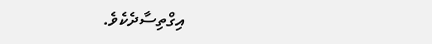އިގްތިސާދެކެވެ.